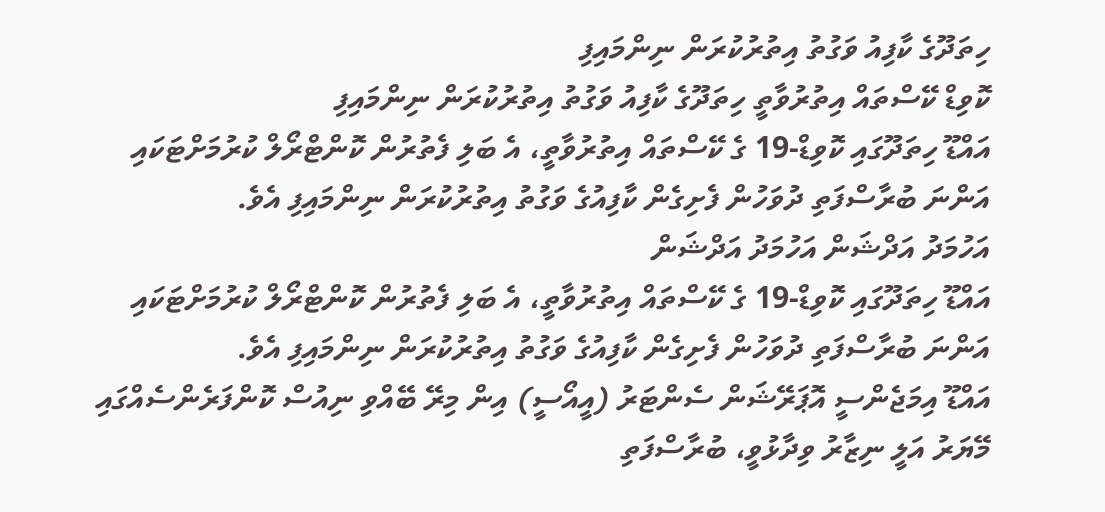ހިތަދޫގެ ކާފިއު ވަގުތު އިތުރުކުރަން ނިންމައިފި
ކޮވިޑް ކޭސްތައް އިތުރުވާތީ ހިތަދޫގެ ކާފިއު ވަގުތު އިތުރުކުރަން ނިންމައިފި
އައްޑޫ ހިތަދޫގައި ކޮވިޑް-19 ގެ ކޭސްތައް އިތުރުވާތީ، އެ ބަލި ފެތުރުން ކޮންޓްރޯލް ކުރުމަށްޓަކައި އަންނަ ބުރާސްފަތި ދުވަހުން ފެށިގެން ކާފިއުގެ ވަގުތު އިތުރުކުރަން ނިންމައިފި އެވެ.
އަހުމަދު އަދްޝަން އަހުމަދު އަދްޝަން
އައްޑޫ ހިތަދޫގައި ކޮވިޑް-19 ގެ ކޭސްތައް އިތުރުވާތީ، އެ ބަލި ފެތުރުން ކޮންޓްރޯލް ކުރުމަށްޓަކައި އަންނަ ބުރާސްފަތި ދުވަހުން ފެށިގެން ކާފިއުގެ ވަގުތު އިތުރުކުރަން ނިންމައިފި އެވެ.
އައްޑޫ އިމަޖެންސީ އޮޕަރޭޝަން ސެންޓަރު (އީއޯސީ) އިން މިރޭ ބޭއްވި ނިއުސް ކޮންފަރެންސެއްގައި މޭޔަރު އަލީ ނިޒާރު ވިދާޅުވީ، ބުރާސްފަތި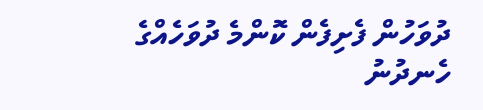ދުވަހުން ފެށިފެން ކޮންމެ ދުވަހެއްގެ ހެނދުނު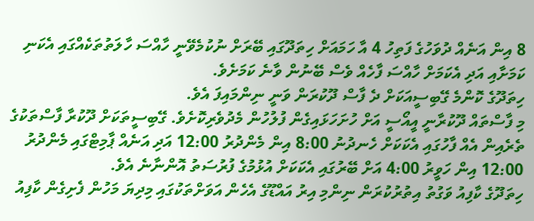8 އިން އަނެއް ދުވަހުގެ ފަތިހު 4 އާ ހަމައަށް ހިތަދޫގައި ބޭރަށް ނުކުމެވޭނީ ހާއްސަ ހާލަތުތަކެއްގައި އެކަނި ކަމަށާއި އަދި އެކަމަށް ހާއްސަ ފާހެއް ވެސް ބޭނުން ވާނެ ކަމަށެވެ.
ހިތަދޫގެ ކޮންމެ ގޭބިސީއަކަށް ދެ ފާސް ދޫކުރަން ވަނީ ނިންމައިފަ އެވެ.
މި ފާސްތައް ދޫކުރާނީ އީއޯސީ އަށް ހުށަހަޅައިގެން ފުލުހުން މެދުވެރިކޮށެވެ. ގޭބިސީތަކަށް ދޫކުރާ ފާސްތަކުގެ ތެރެއިން އެއް ފާހުގައި އެކަކަށް ހެނދުނު 8:00 އިން މެންދުރު 12:00 އަދި އަނެއް ޕާމިޓްގައި މެންދުރު 12:00 އިން ހަވީރު 4:00 އަށް ބޭރުގައި އެކަކަށް އުޅުމުގެ ފުރުސަތު އޮންނާނެ އެވެ.
ހިތަދޫގެ ކާފިއު ވަގުތު އިތުރުކުރަން ނިންމި އިރު އައްޑޫގެ އެހެން އަވަށްތަކުގައި މިދިޔަ މަހުން ފެށިގެން ކާފިއު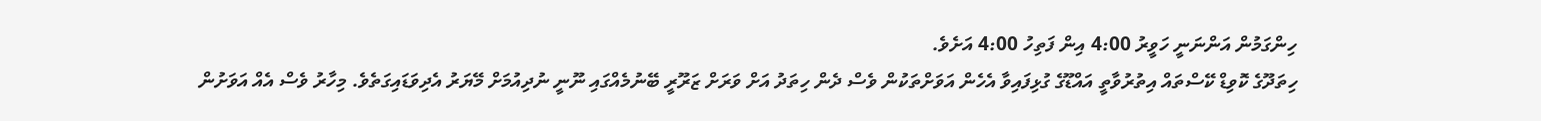ހިންގަމުން އަންނަނީ ހަވީރު 4:00 އިން ފަތިހު 4:00 އަށެވެ.
ހިތަދޫގެ ކޮވިޑް ކޭސްތައް އިތުރުވާތީ އައްޑޫގެ ގުޅިފައިވާ އެހެން އަވަށްތަކުން ވެސް ދެން ހިތަދު އަށް ވަރަށް ޒަރޫރީ ބޭނުމެއްގައި ނޫނީ ނުދިއުމަށް މޭޔަރު އެދިވަޑައިގަތެވެ. މިހާރު ވެސް އެއް އަވަށުން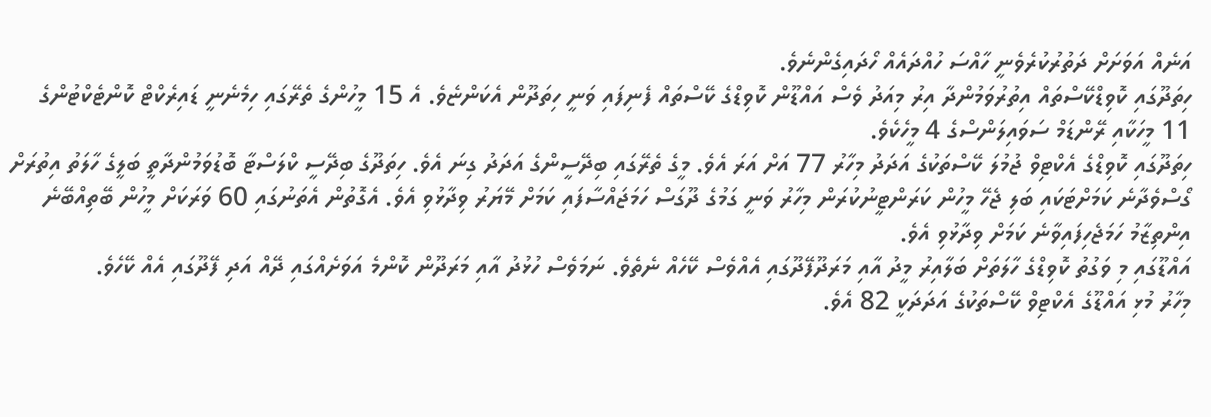އަނެއް އަވަށަށް ދަތުރުކުރެވެނީ ހާއްސަ ހުއްދައެއް ހޯދައިގެންނެވެ.
ހިތަދޫގައި ކޮވިޑްކޭސްތައް އިތުރުވަމުންދާ އިރު މިއަދު ވެސް އައްޑޫން ކޮވިޑްގެ ކޭސްތައް ފެނިފައި ވަނީ ހިތަދޫން އެކަންޏެވެ. އެ 15 މީހުންގެ ތެރޭގައި ހިމެނެނީ ޑައިރެކްޓް ކޮންޓެކްޓުންގެ 11 މީހަކާއި ރޭންޑަމް ސަވައިލަންސްގެ 4 މީހެކެވެ.
ހިތަދޫގައި ކޮވިޑްގެ އެކްޓިވް ޖުމުލަ ކޭސްތަކުގެ އަދަދު މިހާރު 77 އަށް އަރަ އެވެ. މީގެ ތެރޭގައި ބިދޭސީންގެ އަދަދު ގިނަ އެވެ. ހިތަދޫގެ ބިދޭސީ ކްލަސްޓާ ބޮޑުވަމުންދާތީ ބަލީގެ ހާލަތު އިތުރަށް ގޯސްވެދާނެ ކަމަށްޓަކައި ބަލި ޖެހޭ މީހުން ކަރަންޓީނުކުރަން މިހާރު ވަނީ ގަމުގެ ދޫގަސް ހަމަޖައްސާފައި ކަމަށް މޭޔަރު ވިދާޅުވި އެވެ. އެގޮތުން އެތަނުގައި 60 ވަރަކަށް މީހުން ބޭތިއްބޭނެ އިންތިޒާމު ހަމަޖެހިފައިވާނެ ކަމަށް ވިދާޅުވި އެވެ.
އައްޑޫގައި މި ވަގުތު ކޮވިޑްގެ ހާލަތަށް ބަލާއިރު މީދު އާއި މަރަދޫފޭދޫގައި އެއްވެސް ކޭހެއް ނެތެވެ. ނަމަވެސް ހުޅުދު އާއި މަރަދޫން ކޮންމެ އަވަށެއްގައި ދޭއް އަދި ފޭދޫގައި އެއް ކޭހެވެ.
މިހާރު މުޅި އައްޑޫގެ އެކްޓިވް ކޭސްތަކުގެ އަދަދަކީ 82 އެވެ.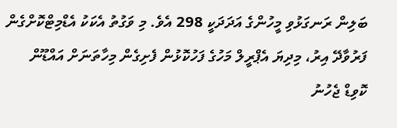ބަލިން ރަނގަޅުވި މީހުންގެ އަދަދަކީ 298 އެވެ. މި ވަގުތު އެކަކު އެޑްމިޓްކޮށްގެން ފަރުވާދޭ އިރު، މިދިޔަ އެޕްރީލް މަހުގެ ފަހުކޮޅުން ފެށިގެން މިހާތަނަށް އައްޑޫން ކޮވިޑް ޖެހުނު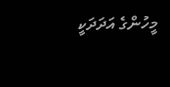މީހުންގެ އަދަދަކީ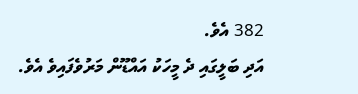382 އެވެ.
އަދި ބަލީގައި ދެ މީހަކު އައްޑޫން މަރުވެފައިވެ އެވެ.